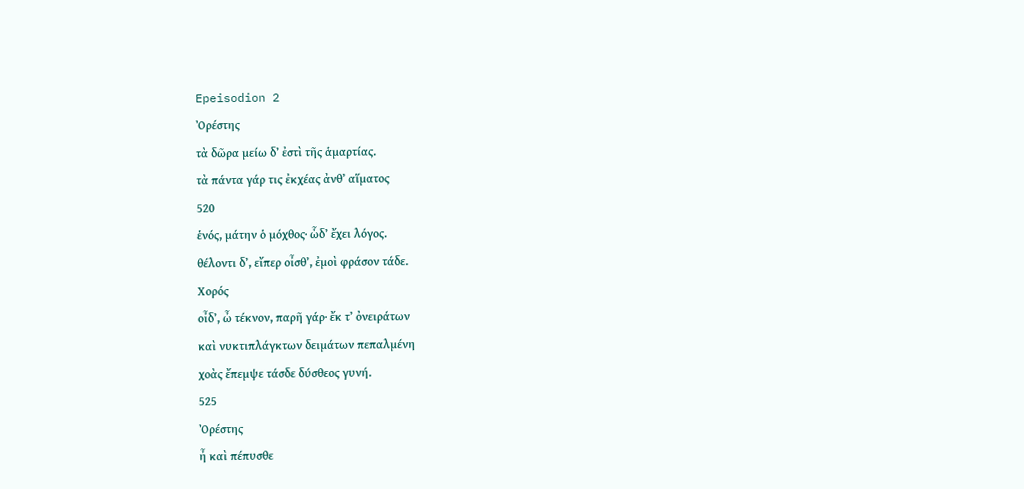Epeisodion 2
Ὀρέστης
τὰ δῶρα μείω δʼ ἐστὶ τῆς ἁμαρτίας.
τὰ πάντα γάρ τις ἐκχέας ἀνθʼ αἵματος
520
ἑνός, μάτην ὁ μόχθος· ὧδʼ ἔχει λόγος.
θέλοντι δʼ, εἴπερ οἶσθʼ, ἐμοὶ φράσον τάδε.
Χορός
οἶδʼ, ὦ τέκνον, παρῆ γάρ· ἔκ τʼ ὀνειράτων
καὶ νυκτιπλάγκτων δειμάτων πεπαλμένη
χοὰς ἔπεμψε τάσδε δύσθεος γυνή.
525
Ὀρέστης
ἦ καὶ πέπυσθε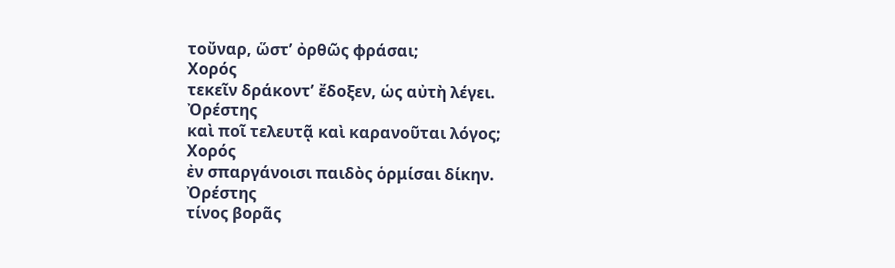τοὔναρ, ὥστʼ ὀρθῶς φράσαι;
Χορός
τεκεῖν δράκοντʼ ἔδοξεν, ὡς αὐτὴ λέγει.
Ὀρέστης
καὶ ποῖ τελευτᾷ καὶ καρανοῦται λόγος;
Χορός
ἐν σπαργάνοισι παιδὸς ὁρμίσαι δίκην.
Ὀρέστης
τίνος βορᾶς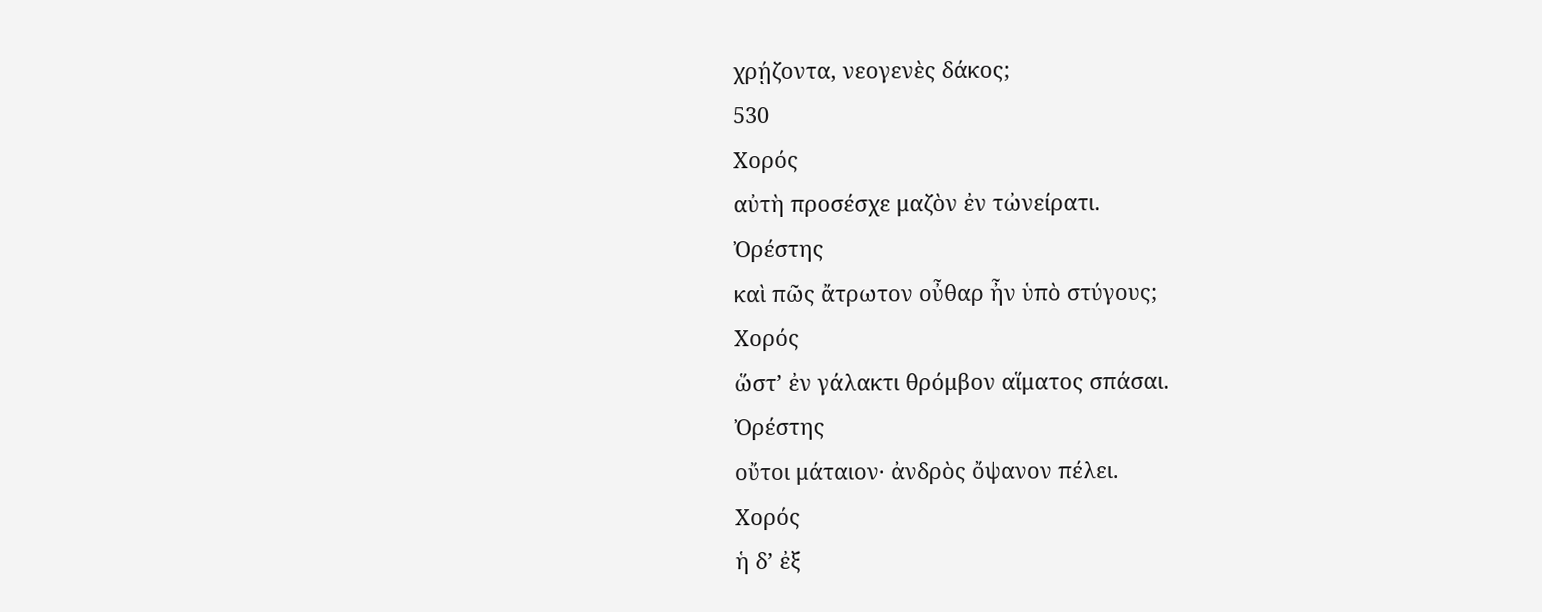χρῄζοντα, νεογενὲς δάκος;
530
Χορός
αὐτὴ προσέσχε μαζὸν ἐν τὠνείρατι.
Ὀρέστης
καὶ πῶς ἄτρωτον οὖθαρ ἦν ὑπὸ στύγους;
Χορός
ὥστʼ ἐν γάλακτι θρόμβον αἵματος σπάσαι.
Ὀρέστης
οὔτοι μάταιον· ἀνδρὸς ὄψανον πέλει.
Χορός
ἡ δʼ ἐξ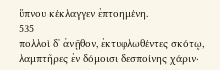ὕπνου κέκλαγγεν ἐπτοημένη.
535
πολλοὶ δʼ ἀνῇθον, ἐκτυφλωθέντες σκότῳ,
λαμπτῆρες ἐν δόμοισι δεσποίνης χάριν·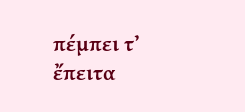πέμπει τʼ ἔπειτα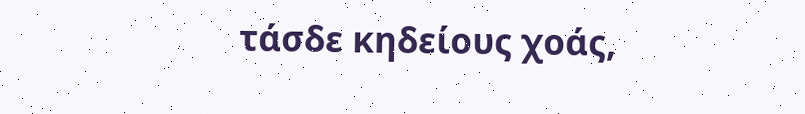τάσδε κηδείους χοάς,